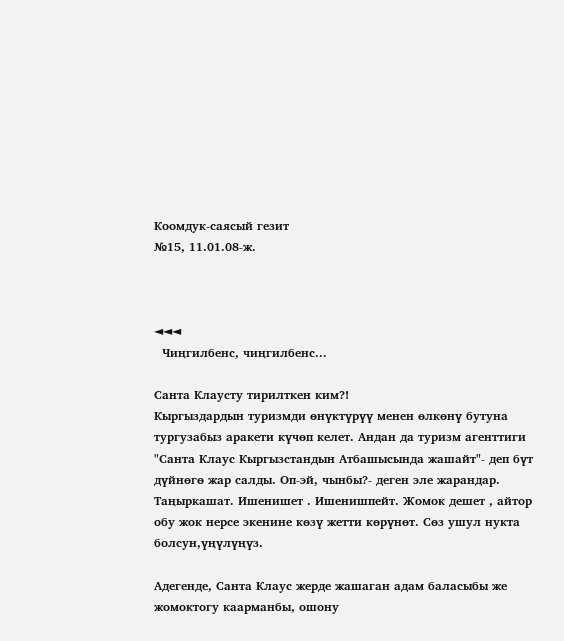Коомдук-саясый гезит
№15, 11.01.08-ж.



◄◄◄
  Чиңгилбенс, чиңгилбенс...

Санта Клаусту тирилткен ким?!
Кыргыздардын туризмди өнүктүрүү менен өлкөнү бутуна тургузабыз аракети күчөп келет. Андан да туризм агенттиги "Санта Клаус Кыргызстандын Атбашысында жашайт"- деп бүт дүйнөгө жар салды. Оп-эй, чынбы?- деген эле жарандар. Таңыркашат. Ишенишет . Ишенишпейт. Жомок дешет , айтор обу жок нерсе экенине көзү жетти көрүнөт. Сөз ушул нукта болсун,үңүлүңүз.

Адегенде, Санта Клаус жерде жашаган адам баласыбы же жомоктогу каарманбы, ошону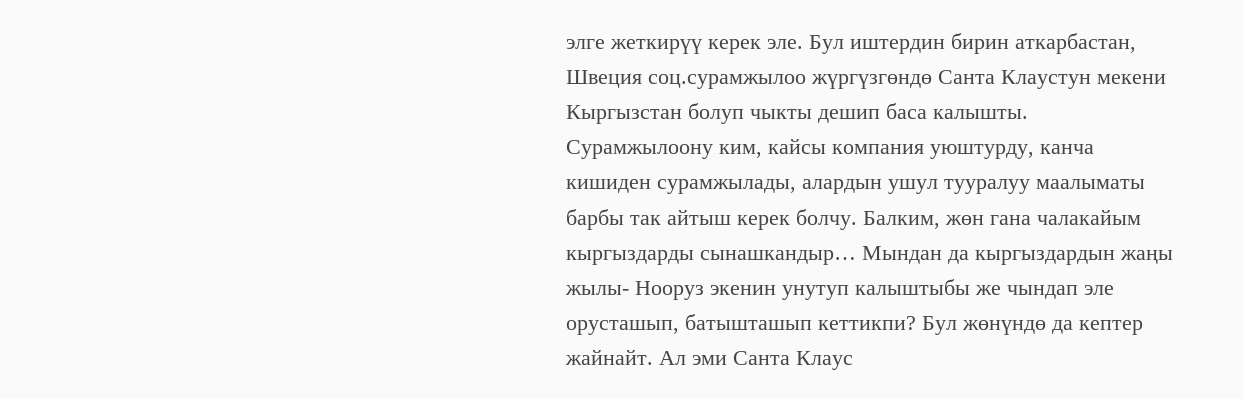элге жеткирүү керек эле. Бул иштердин бирин аткарбастан, Швеция соц.сурамжылоо жүргүзгөндө Санта Клаустун мекени Кыргызстан болуп чыкты дешип баса калышты. Сурамжылоону ким, кайсы компания уюштурду, канча кишиден сурамжылады, алардын ушул тууралуу маалыматы барбы так айтыш керек болчу. Балким, жөн гана чалакайым кыргыздарды сынашкандыр… Мындан да кыргыздардын жаңы жылы- Нооруз экенин унутуп калыштыбы же чындап эле орусташып, батышташып кеттикпи? Бул жөнүндө да кептер жайнайт. Ал эми Санта Клаус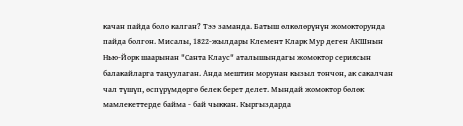качан пайда боло калган? Тээ заманда. Батыш өлкөлөрүнүн жомокторунда пайда болгон. Мисалы, 1822-жылдары Клемент Кларк Мур деген АКШнын Нью-Йорк шаарынан "Санта Клаус" аталышындагы жомоктор сериясын балакайларга таңуулаган. Анда мештин морунан кызыл тончон, ак сакалчан чал түшүп, өспүрүмдөргө белек берет делет. Мындай жомоктор бөлөк мамлекеттерде байма - бай чыккан. Кыргыздарда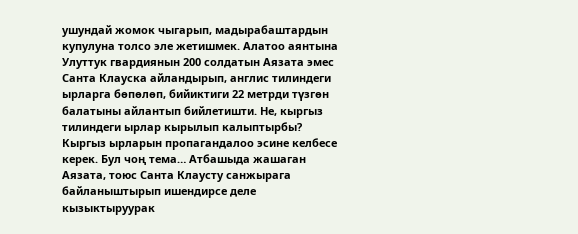ушундай жомок чыгарып, мадырабаштардын купулуна толсо эле жетишмек. Алатоо аянтына Улуттук гвардиянын 200 солдатын Аязата эмес Санта Клауска айландырып, англис тилиндеги ырларга бөпөлөп, бийиктиги 22 метрди түзгөн балатыны айлантып бийлетишти. Не, кыргыз тилиндеги ырлар кырылып калыптырбы? Кыргыз ырларын пропагандалоо эсине келбесе керек. Бул чоң тема… Атбашыда жашаган Аязата, тоюс Санта Клаусту санжырага байланыштырып ишендирсе деле кызыктыруурак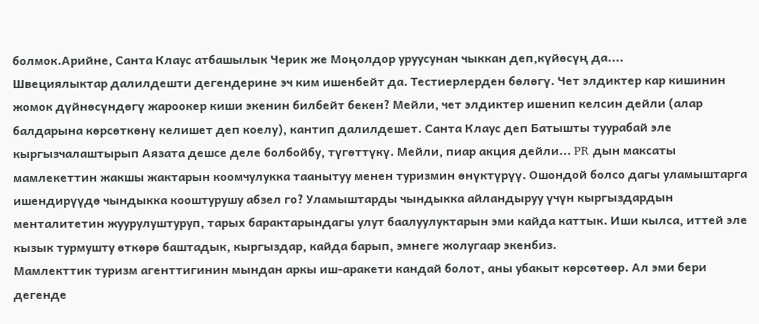болмок.Арийне, Санта Клаус атбашылык Черик же Моңолдор уруусунан чыккан деп,күйөсүң да....
Швециялыктар далилдешти дегендерине эч ким ишенбейт да. Тестиерлерден бөлөгү. Чет элдиктер кар кишинин жомок дүйнөсүндөгү жароокер киши экенин билбейт бекен? Мейли, чет элдиктер ишенип келсин дейли (алар балдарына көрсөткөнү келишет деп коелу), кантип далилдешет. Санта Клаус деп Батышты туурабай эле кыргызчалаштырып Аязата дешсе деле болбойбу, түгөттүкү. Мейли, пиар акция дейли... PR дын максаты мамлекеттин жакшы жактарын коомчулукка таанытуу менен туризмин өнүктүрүү. Ошондой болсо дагы уламыштарга ишендирүүдө чындыкка кооштурушу абзел го? Уламыштарды чындыкка айландыруу үчүн кыргыздардын менталитетин жуурулуштуруп, тарых барактарындагы улут баалуулуктарын эми кайда каттык. Иши кылса, иттей эле кызык турмушту өткөрө баштадык, кыргыздар, кайда барып, эмнеге жолугаар экенбиз.
Мамлекттик туризм агенттигинин мындан аркы иш-аракети кандай болот, аны убакыт көрсөтөөр. Ал эми бери дегенде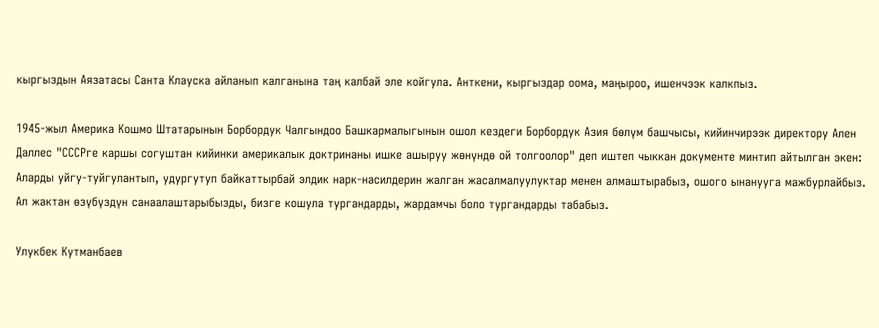кыргыздын Аязатасы Санта Клауска айланып калганына таң калбай эле койгула. Анткени, кыргыздар оома, маңыроо, ишенчээк калкпыз.

1945-жыл Америка Кошмо Штатарынын Борбордук Чалгындоо Башкармалыгынын ошол кездеги Борбордук Азия бөлүм башчысы, кийинчирээк директору Ален Даллес "СССРге каршы согуштан кийинки америкалык доктринаны ишке ашыруу жөнүндө ой толгоолор" деп иштеп чыккан документе минтип айтылган экен: Аларды уйгу-туйгулантып, удургутуп байкаттырбай элдик нарк-насилдерин жалган жасалмалуулуктар менен алмаштырабыз, ошого ынанууга мажбурлайбыз. Ал жактан өзүбүздүн санаалаштарыбызды, бизге кошула тургандарды, жардамчы боло тургандарды табабыз.

Улукбек Кутманбаев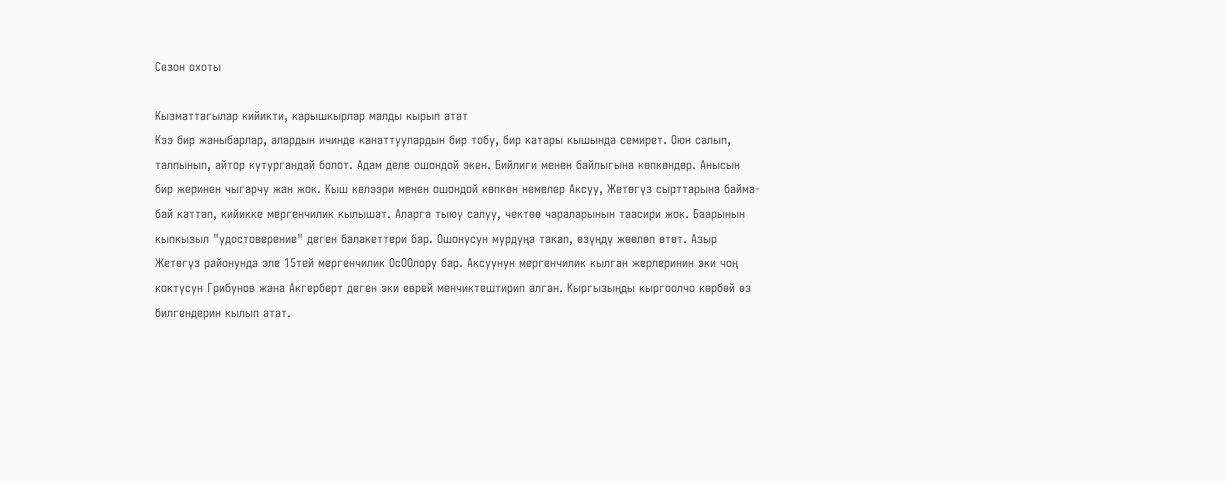Сезон охоты

Кызматтагылар кийикти, карышкырлар малды кырып атат
Кээ бир жаныбарлар, алардын ичинде канаттуулардын бир тобу, бир катары кышында семирет. Оюн салып, талпынып, айтор кутургандай болот. Адам деле ошондой экен. Бийлиги менен байлыгына көпкөндөр. Анысын бир жеринен чыгарчу жан жок. Кыш келээри менен ошондой көпкөн немелер Аксуу, Жетөгүз сырттарына байма-бай каттап, кийикке мергенчилик кылышат. Аларга тыюу салуу, чектөө чараларынын таасири жок. Баарынын кыпкызыл "удостоверение" деген балакеттери бар. Ошонусун мурдуңа такап, өзүңдү жөөлөп өтөт. Азыр Жетөгүз районунда эле 15тей мергенчилик ОсООлору бар. Аксуунун мергенчилик кылган жерлеринин эки чоң коктусун Грибунов жана Акгерберт деген эки еврей менчиктештирип алган. Кыргызыңды кыргоолчо көрбөй өз билгендерин кылып атат.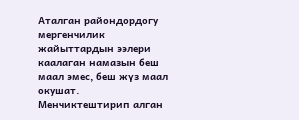Аталган райондордогу мергенчилик жайыттардын ээлери каалаган намазын беш маал эмес, беш жүз маал окушат. Менчиктештирип алган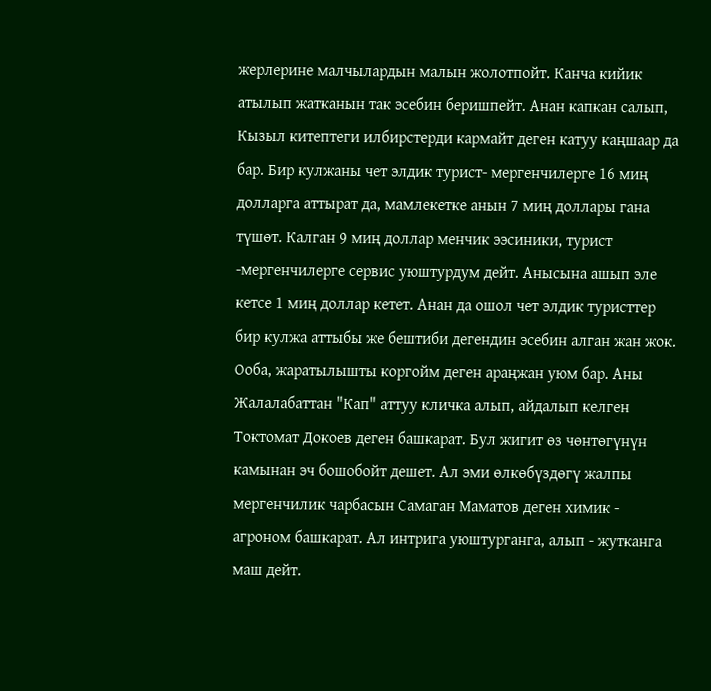жерлерине малчылардын малын жолотпойт. Канча кийик атылып жатканын так эсебин беришпейт. Анан капкан салып, Кызыл китептеги илбирстерди кармайт деген катуу каңшаар да бар. Бир кулжаны чет элдик турист- мергенчилерге 16 миң долларга аттырат да, мамлекетке анын 7 миң доллары гана түшөт. Калган 9 миң доллар менчик ээсиники, турист -мергенчилерге сервис уюштурдум дейт. Анысына ашып эле кетсе 1 миң доллар кетет. Анан да ошол чет элдик туристтер бир кулжа аттыбы же бештиби дегендин эсебин алган жан жок. Ооба, жаратылышты коргойм деген араңжан уюм бар. Аны Жалалабаттан "Кап" аттуу кличка алып, айдалып келген Токтомат Докоев деген башкарат. Бул жигит өз чөнтөгүнүн камынан эч бошобойт дешет. Ал эми өлкөбүздөгү жалпы мергенчилик чарбасын Самаган Маматов деген химик - агроном башкарат. Ал интрига уюштурганга, алып - жутканга маш дейт.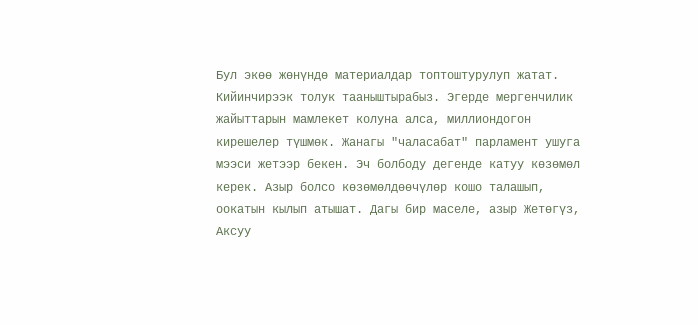Бул экөө жөнүндө материалдар топтоштурулуп жатат. Кийинчирээк толук тааныштырабыз. Эгерде мергенчилик жайыттарын мамлекет колуна алса, миллиондогон кирешелер түшмөк. Жанагы "чаласабат" парламент ушуга мээси жетээр бекен. Эч болбоду дегенде катуу көзөмөл керек. Азыр болсо көзөмөлдөөчүлөр кошо талашып, оокатын кылып атышат. Дагы бир маселе, азыр Жетөгүз, Аксуу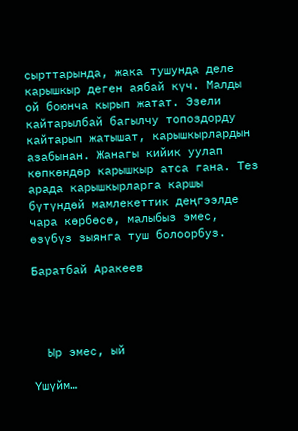сырттарында, жака тушунда деле карышкыр деген аябай күч. Малды ой боюнча кырып жатат. Эзели кайтарылбай багылчу топоздорду кайтарып жатышат, карышкырлардын азабынан. Жанагы кийик уулап көпкөндөр карышкыр атса гана. Тез арада карышкырларга каршы бүтүндөй мамлекеттик деңгээлде чара көрбөсө, малыбыз эмес, өзүбүз зыянга туш болоорбуз.

Баратбай Аракеев




  Ыр эмес, ый

Үшүйм…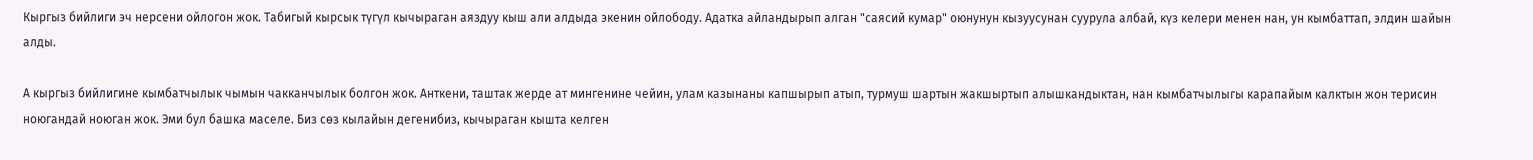Кыргыз бийлиги эч нерсени ойлогон жок. Табигый кырсык түгүл кычыраган аяздуу кыш али алдыда экенин ойлободу. Адатка айландырып алган "саясий кумар" оюнунун кызуусунан суурула албай, күз келери менен нан, ун кымбаттап, элдин шайын алды.

А кыргыз бийлигине кымбатчылык чымын чакканчылык болгон жок. Анткени, таштак жерде ат мингенине чейин, улам казынаны капшырып атып, турмуш шартын жакшыртып алышкандыктан, нан кымбатчылыгы карапайым калктын жон терисин ноюгандай ноюган жок. Эми бул башка маселе. Биз сөз кылайын дегенибиз, кычыраган кышта келген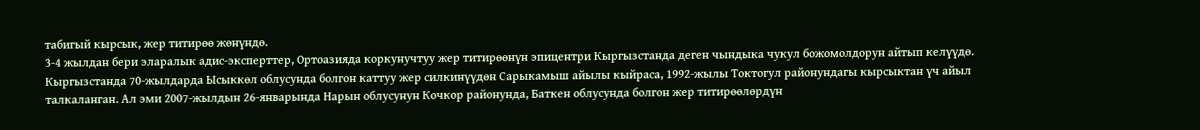табигый кырсык, жер титирөө жөнүндө.
3-4 жылдан бери эларалык адис-эксперттер, Ортоазияда коркунучтуу жер титирөөнүн эпицентри Кыргызстанда деген чындыка чукул божомолдорун айтып келүүдө.
Кыргызстанда 70-жылдарда Ысыккөл облусунда болгон каттуу жер силкинүүдөн Сарыкамыш айылы кыйраса, 1992-жылы Токтогул районундагы кырсыктан үч айыл талкаланган. Ал эми 2007-жылдын 26-январында Нарын облусунун Кочкор районунда, Баткен облусунда болгон жер титирөөлөрдүн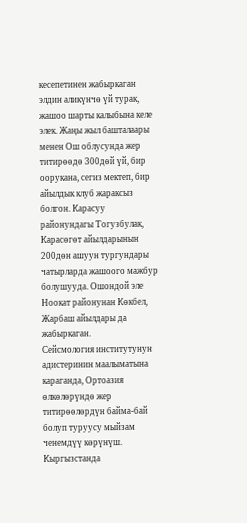кесепетинен жабыркаган элдин аликүнчө үй турак, жашоо шарты калыбына келе элек. Жаңы жыл башталаары менен Ош облусунда жер титирөөдө 300дөй үй, бир оорукана, сегиз мектеп, бир айылдык клуб жараксыз болгон. Карасуу районундагы Тогузбулак, Карасөгөт айылдарынын 200дөн ашуун тургундары чатырларда жашоого мажбур болушууда. Ошондой эле Ноокат районунан Көкбел, Жарбаш айылдары да жабыркаган.
Сейсмология институтунун адистеринин маалыматына караганда, Ортоазия өлкөлөрүндө жер титирөөлөрдүн байма-бай болуп туруусу мыйзам ченемдүү көрүнүш. Кыргызстанда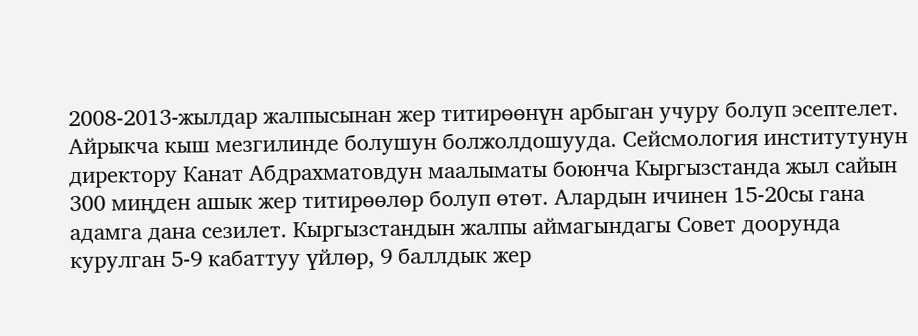2008-2013-жылдар жалпысынан жер титирөөнүн арбыган учуру болуп эсептелет. Айрыкча кыш мезгилинде болушун болжолдошууда. Сейсмология институтунун директору Канат Абдрахматовдун маалыматы боюнча Кыргызстанда жыл сайын 300 миңден ашык жер титирөөлөр болуп өтөт. Алардын ичинен 15-20сы гана адамга дана сезилет. Кыргызстандын жалпы аймагындагы Совет доорунда курулган 5-9 кабаттуу үйлөр, 9 баллдык жер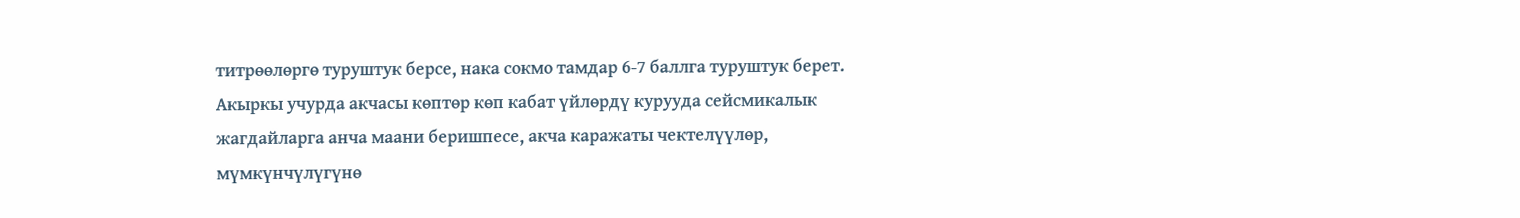титрөөлөргө туруштук берсе, нака сокмо тамдар 6-7 баллга туруштук берет.
Акыркы учурда акчасы көптөр көп кабат үйлөрдү курууда сейсмикалык жагдайларга анча маани беришпесе, акча каражаты чектелүүлөр, мүмкүнчүлүгүнө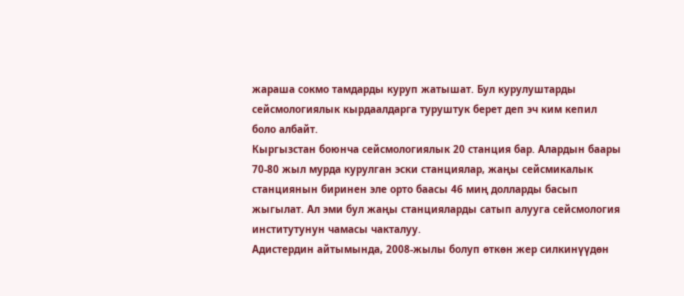жараша сокмо тамдарды куруп жатышат. Бул курулуштарды сейсмологиялык кырдаалдарга туруштук берет деп эч ким кепил боло албайт.
Кыргызстан боюнча сейсмологиялык 20 станция бар. Алардын баары 70-80 жыл мурда курулган эски станциялар, жаңы сейсмикалык станциянын биринен эле орто баасы 46 миң долларды басып жыгылат. Ал эми бул жаңы станцияларды сатып алууга сейсмология институтунун чамасы чакталуу.
Адистердин айтымында, 2008-жылы болуп өткөн жер силкинүүдөн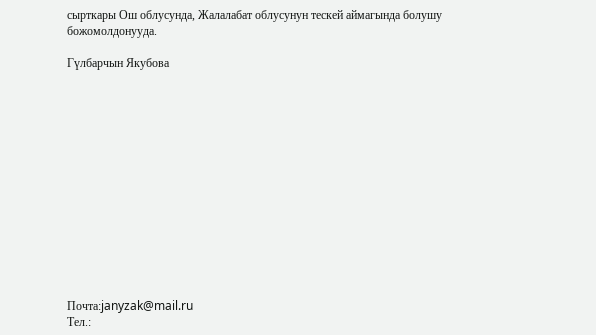сырткары Ош облусунда, Жалалабат облусунун тескей аймагында болушу божомолдонууда.

Гүлбарчын Якубова














Почта:janyzak@mail.ru
Тел.: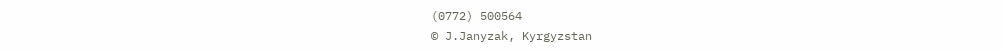(0772) 500564
© J.Janyzak, Kyrgyzstan